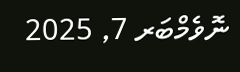ނޮވެމްބަރ 7, 2025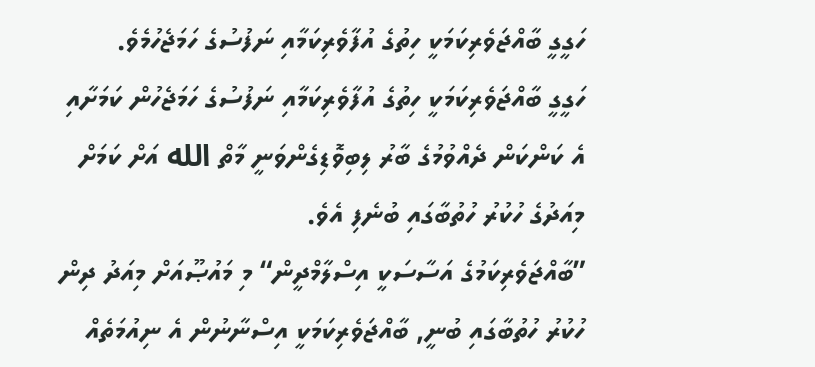ހަގީގީ ބާއްޖަވެރިކަމަކީ ހިތުގެ އުފާވެރިކަމާއި ނަފުސުގެ ހަމަޖެހުމެވެ.
ހަގީގީ ބާއްޖަވެރިކަމަކީ ހިތުގެ އުފާވެރިކަމާއި ނަފުސުގެ ހަމަޖެހުން ކަމަށާއި އެ ކަންކަން ދެއްވުމުގެ ބާރު ލިބިވޮޑިގެންވަނީ މާތް الله އަށް ކަމަށް މިއަދުގެ ހުކުރު ހުތުބާގައި ބުނެފި އެވެ.
”ބާއްޖަވެރިކަމުގެ އަސާސަކީ އިސްލާމްދީން“ މި މައުޞޫއަށް މިއަދު ދިން ހުކުރު ހުތުބާގައި ބުނީ, ބާއްޖަވެރިކަމަކީ އިސްނާނުން އެ ނިއުމަތެއް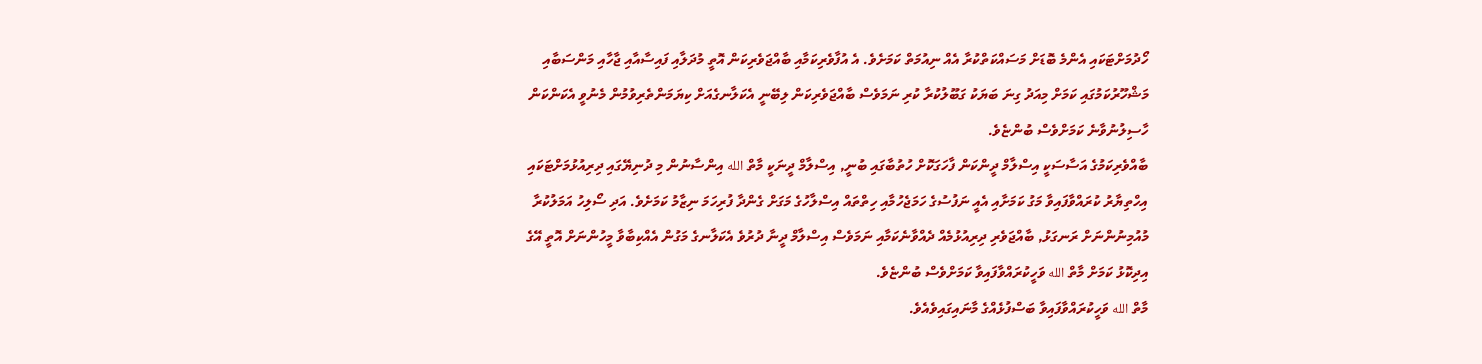ހޯދުމަށްޓަކައި އެންމެ ބޮޑަށް މަސައްކަތްކުރާ އެއް ނިއުމަތް ކަމަށެވެ. އެ އުފާވެރިކަމާއި ބާއްޖަވެރިކަން އޮތީ މުދަލާއި ފައިސާއާއި ޖާހާއި މަންސަބާއި މަޝްހޫރުކަމުގައި ކަމަށް މިއަދު ގިނަ ބަޔަކު ގަބޫލުކުރާ ކުރި ނަމަވެސް ބާއްޖަވެރިކަން ލިބޭނީ އެކަލާނގެއަށް ކިޔަމަންތެރިވުމުން މެނުވީ އެކަންކަން ހާސިލުނުވާނެ ކަމަށްވެސް ބުންޏެވެ.
ބާއްވެރިކަމުގެ އަސާސަކީ އިސްލާމް ދީންކަން ފާހަގަކޮށް ހުތުބާގައި ބުނީ, އިސްލާމް ދީނަކީ މާތް الله އިންސާނުން މި ދުނިޔޭގައި ދިރިއުޅުމަށްޓަކައި އިހްތިޔާރު ކުރައްވާފައިވާ މަގު ކަމަށާއި އެއީ ނަފުސުގެ ހަމަޖެހުމާއި ހިތްތައް އިސްލާހުގެ މަގަށް ގެންދާ ފުރިހަމަ ނިޒާމު ކަމަށެވެ. އަދި ސޯލިހު އަމަލުކުރާ މުއުމިނުންނަށް ރަނގަޅު, ބާއްޖަވެރި ދިރިއުޅުމެއް ދެއްވާނެކަމާއި ނަމަވެސް އިސްލާމް ދީނާ ދުރުވެ އެކަލާނގެ މަގުން އެއްކިބާވާ މީހުންނަށް އޮތީ އޭގެ އިދިކޮޅު ކަމަށް މާތް الله ވަހީކުރައްވާފައިވާ ކަމަށްވެސް ބުންޏެވެ.
މާތް الله ވަހީކުރައްވާފައިވާ ބަސްފުޅެއްގެ މާނައިގައިވެއެވެ.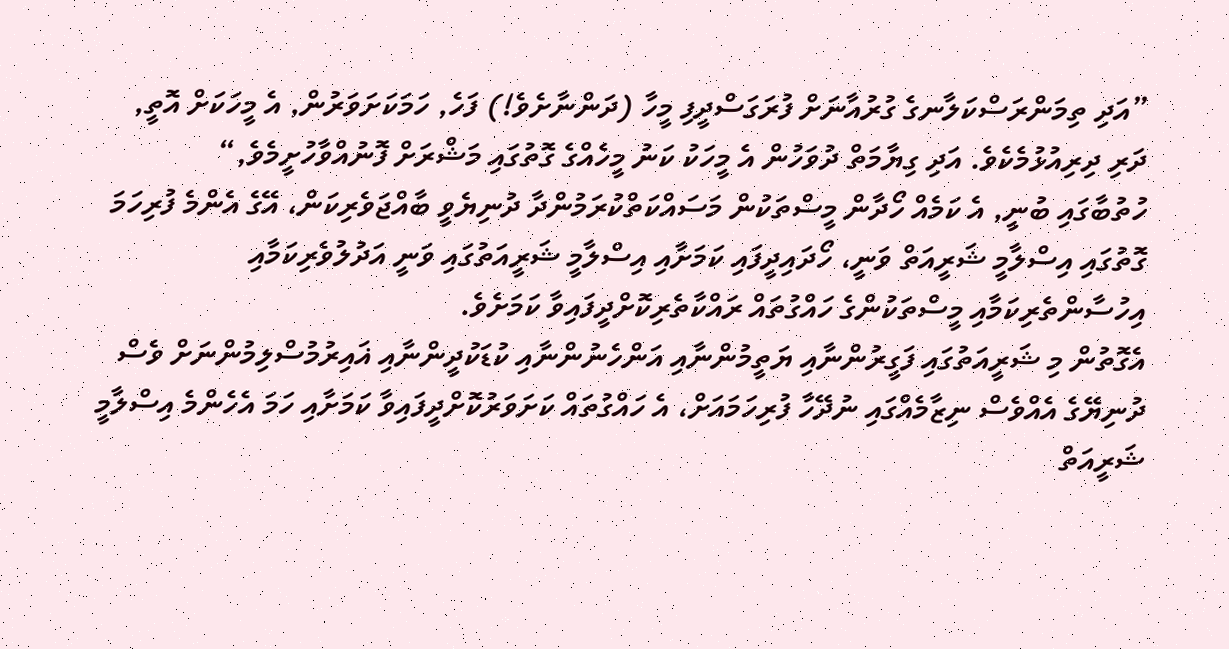”އަދި ތިމަންރަސްކަލާނގެ ގުރުއާނަށް ފުރަގަސްދީފި މީހާ (ދަންނާށެވެ!) ފަހެ, ހަމަކަށަވަރުން, އެ މީހަކަށް އޮތީ, ދަރި ދިރިއުޅުމެކެވެ. އަދި ގިޔާމަތް ދުވަހުން އެ މީހަކު ކަނު މީހެއްގެ ގޮތުގައި މަޝްރަށް ފޮނުއްވާހުށީމެވެ,“
ހުތުބާގައި ބުނީ, އެ ކަމެއް ހޯދާން މީސްތަކުން މަސައްކަތްކުރަމުންދާ ދުނިޔެވީ ބާއްޖަވެރިކަން، އޭގެ އެންމެ ފުރިހަމަ ގޮތުގައި އިސްލާމީ ޝަރީއަތް ވަނީ، ހޯދައިދީފައި ކަމަށާއި އިސްލާމީ ޝަރީއަތުގައި ވަނީ އަދުލުވެރިކަމާއި އިހުސާންތެރިކަމާއި މީސްތަކުންގެ ހައްގުތައް ރައްކާތެރިކޮށްދީފައިވާ ކަމަށެވެ.
އެގޮތުން މި ޝަރީއަތުގައި ފަގީރުންނާއި ޔަތީމުންނާއި އަންހެނުންނާއި ކުޑަކުދީންނާއި ޣައިރުމުސްލިމުންނަށް ވެސް ދުނިޔޭގެ އެއްވެސް ނިޒާމެއްގައި ނުދޭހާ ފުރިހަމައަށް، އެ ހައްގުތައް ކަށަވަރުކޮށްދީފައިވާ ކަމަށާއި ހަމަ އެހެންމެ އިސްލާމީ ޝަރީއަތް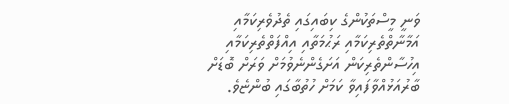ވަނީ މީސްތަކުންގެ ކިބައިގައި ތެދުވެރިކަމާއި އަމާނާތްތެރިކަމާއި ރަޙުމަތާއި އިއްފަތްތެރިކަމާއި އިހުސާންތެރިކަން އަށަގެންނެވުމަށް ވަރަށް ބޮޑަށް ބާރުއަޅުއްވާފައިވާ ކަމަށް ހުތުބާގައި ބުންޏެވެ.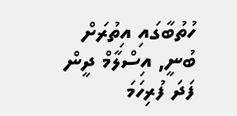ހުތުބާގައި އިތުރަށް ބުނީ, އިސްލާމް ދީން ފަދަ ފުރިހަމަ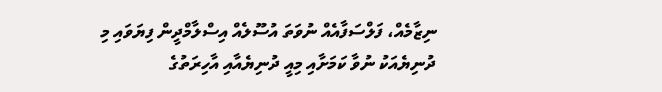ނިޒާމެއް، ފަލްސަފާއެއް ނުވަތަ އުސޫލެއް އިސްލާމްދީން ފިޔަވައި މި ދުނިޔެއަކު ނުވާ ކަމަށާއި މިއީ ދުނިޔެއާއި އާހިރަތުގެ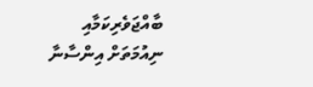ބާއްޖަވެރިކަމާއި ނިއުމަތަށް އިންސާނާ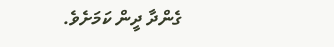ގެންދާ ދީން ކަމަށެވެ.